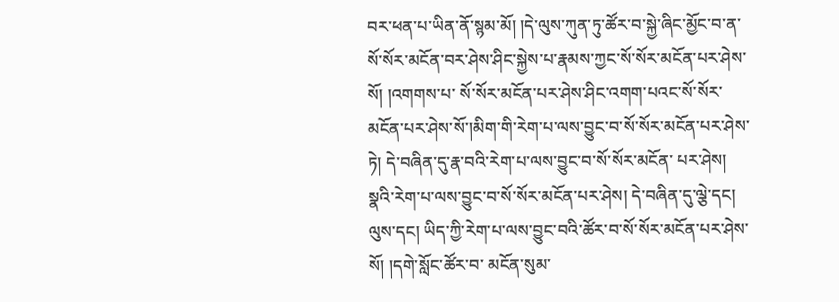བར་ཕན་པ་ཡིན་ནོ་སྙམ་མོ། །དེ་ལུས་ཀུན་ཏུ་ཚོར་བ་སྐྱེ་ཞིང་མྱོང་བ་ན་སོ་སོར་མངོན་བར་ཤེས་ཤིང་སྐྱེས་པ་རྣམས་ཀྱང་སོ་སོར་མངོན་པར་ཤེས་སོ། །འགགས་པ་ སོ་སོར་མངོན་པར་ཤེས་ཤིང་འགག་པའང་སོ་སོར་མངོན་པར་ཤེས་སོ་།མིག་གི་རེག་པ་ལས་བྱུང་བ་སོ་སོར་མངོན་པར་ཤེས་ཏེ། དེ་བཞིན་དུ་རྣ་བའི་རེག་པ་ལས་བྱུང་བ་སོ་སོར་མངོན་ པར་ཤེས། སྣའི་རེག་པ་ལས་བྱུང་བ་སོ་སོར་མངོན་པར་ཤེས། དེ་བཞིན་དུ་ལྕེ་དང། ལུས་དང། ཡིད་ཀྱི་རེག་པ་ལས་བྱུང་བའི་ཚོར་བ་སོ་སོར་མངོན་པར་ཤེས་སོ། །དགེ་སློང་ཚོར་བ་ མངོན་སུམ་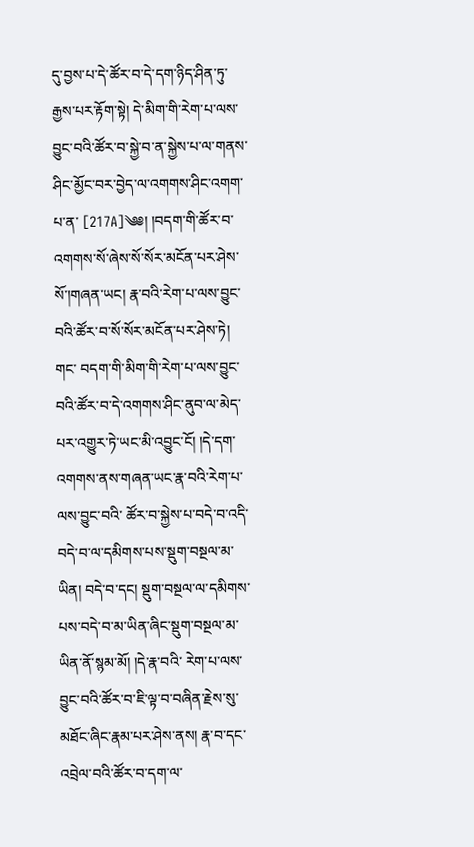དུ་བྱས་པ་དེ་ཚོར་བ་དེ་དག་ཉིད་ཤིན་ཏུ་རྒྱས་པར་རྟོག་སྟེ། དེ་མིག་གི་རེག་པ་ལས་བྱུང་བའི་ཚོར་བ་སྐྱེ་བ་ན་སྐྱེས་པ་ལ་གནས་ཤིང་མྱོང་བར་བྱེད་ལ་འགགས་ཤིང་འགག་པ་ན་ [217A]༄༅། །བདག་གི་ཚོར་བ་འགགས་སོ་ཞེས་སོ་སོར་མངོན་པར་ཤེས་སོ་།གཞན་ཡང། རྣ་བའི་རེག་པ་ལས་བྱུང་བའི་ཚོར་བ་སོ་སོར་མངོན་པར་ཤེས་ཏེ། གང་ བདག་གི་མིག་གི་རེག་པ་ལས་བྱུང་བའི་ཚོར་བ་དེ་འགགས་ཤིང་ནུབ་ལ་མེད་པར་འགྱུར་ཏེ་ཡང་མི་འབྱུང་ངོ། །དེ་དག་འགགས་ནས་གཞན་ཡང་རྣ་བའི་རེག་པ་ལས་བྱུང་བའི་ ཚོར་བ་སྐྱེས་པ་བདེ་བ་འདི་བདེ་བ་ལ་དམིགས་པས་སྡུག་བསྔལ་མ་ཡིན། བདེ་བ་དང། སྡུག་བསྔལ་ལ་དམིགས་པས་བདེ་བ་མ་ཡིན་ཞིང་སྡུག་བསྔལ་མ་ཡིན་ནོ་སྙམ་མོ། །དེ་རྣ་བའི་ རེག་པ་ལས་བྱུང་བའི་ཚོར་བ་ཇི་ལྟ་བ་བཞིན་རྗེས་སུ་མཐོང་ཞིང་རྣམ་པར་ཤེས་ནས། རྣ་བ་དང་འབྲེལ་བའི་ཚོར་བ་དག་ལ་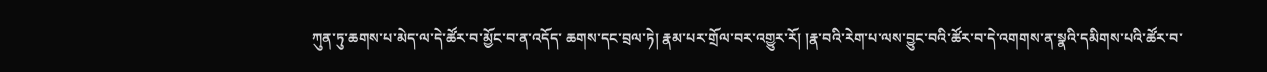ཀུན་ཏུ་ཆགས་པ་མེད་ལ་དེ་ཚོར་བ་མྱོང་བ་ན་འདོད་ ཆགས་དང་བྲལ་ཏེ། རྣམ་པར་གྲོལ་བར་འགྱུར་རོ། །རྣ་བའི་རེག་པ་ལས་བྱུང་བའི་ཚོར་བ་དེ་འགགས་ན་སྣའི་དམིགས་པའི་ཚོར་བ་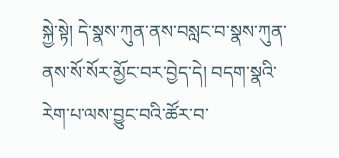སྐྱེ་སྟེ། དེ་སྣས་ཀུན་ནས་བསླང་བ་སྣས་ཀུན་ ནས་སོ་སོར་མྱོང་བར་བྱེད་དེ། བདག་སྣའི་རེག་པ་ལས་བྱུང་བའི་ཚོར་བ་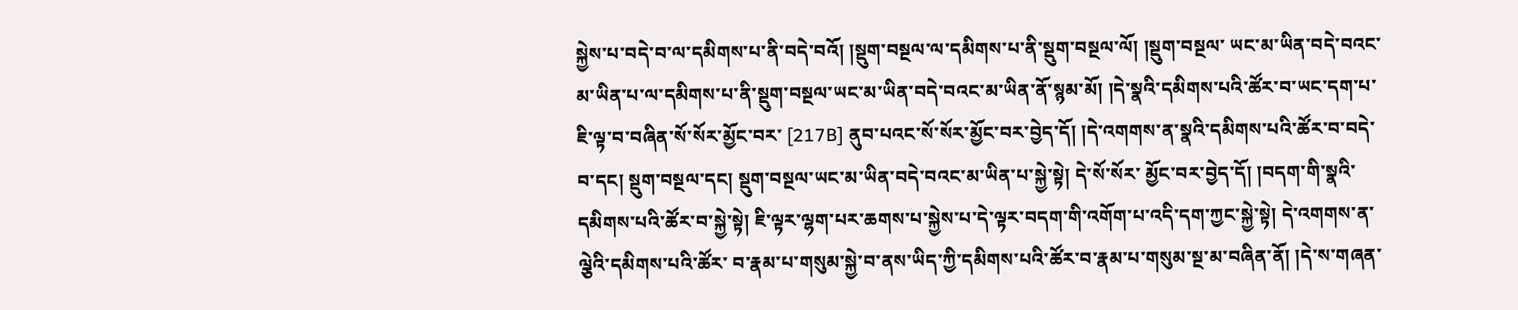སྐྱེས་པ་བདེ་བ་ལ་དམིགས་པ་ནི་བདེ་བའོ། །སྡུག་བསྔལ་ལ་དམིགས་པ་ནི་སྡུག་བསྔལ་ལོ། །སྡུག་བསྔལ་ ཡང་མ་ཡིན་བདེ་བའང་མ་ཡིན་པ་ལ་དམིགས་པ་ནི་སྡུག་བསྔལ་ཡང་མ་ཡིན་བདེ་བའང་མ་ཡིན་ནོ་སྙམ་མོ། །དེ་སྣའི་དམིགས་པའི་ཚོར་བ་ཡང་དག་པ་ཇི་ལྟ་བ་བཞིན་སོ་སོར་མྱོང་བར་ [217B] ནུབ་པའང་སོ་སོར་མྱོང་བར་བྱེད་དོ། །དེ་འགགས་ན་སྣའི་དམིགས་པའི་ཚོར་བ་བདེ་བ་དང། སྡུག་བསྔལ་དང། སྡུག་བསྔལ་ཡང་མ་ཡིན་བདེ་བའང་མ་ཡིན་པ་སྐྱེ་སྟེ། དེ་སོ་སོར་ མྱོང་བར་བྱེད་དོ། །བདག་གི་སྣའི་དམིགས་པའི་ཚོར་བ་སྐྱེ་སྟེ། ཇི་ལྟར་ལྷག་པར་ཆགས་པ་སྐྱེས་པ་དེ་ལྟར་བདག་གི་འགོག་པ་འདི་དག་ཀྱང་སྐྱེ་སྟེ། དེ་འགགས་ན་ལྕེའི་དམིགས་པའི་ཚོར་ བ་རྣམ་པ་གསུམ་སྐྱེ་བ་ནས་ཡིད་ཀྱི་དམིགས་པའི་ཚོར་བ་རྣམ་པ་གསུམ་སྔ་མ་བཞིན་ནོ། །དེ་ས་གཞན་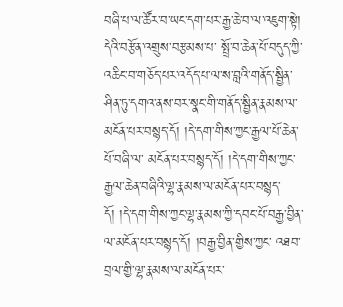བཞི་པ་ལ་ཚོར་བ་ཡང་དག་པར་རྒྱ་ཆེ་བ་ལ་འཇུག་སྟེ། དེའི་བརྩོན་འགྲུས་བརྩམས་པ་ སྤྲོ་བ་ཆེན་པོ་བདུད་ཀྱི་འཆིང་བ་གཅོད་པར་འདོད་པ་ལ་ས་བླའི་གནོད་སྦྱིན་ཤིན་ཏུ་དགའ་ནས་བར་སྣང་གི་གནོད་སྦྱིན་རྣམས་ལ་མངོན་པར་བསྙད་དོ། །དེ་དག་གིས་ཀྱང་རྒྱལ་པོ་ཆེན་པོ་བཞི་ལ་ མངོན་པར་བསྙད་དོ། །དེ་དག་གིས་ཀྱང་རྒྱལ་ཆེན་བཞིའི་ལྷ་རྣམས་ལ་མངོན་པར་བསྙད་དོ། །དེ་དག་གིས་ཀྱང་ལྷ་རྣམས་ཀྱི་དབང་པོ་བརྒྱ་བྱིན་ལ་མངོན་པར་བསྙད་དོ། །བརྒྱ་བྱིན་གྱིས་ཀྱང་ འཐབ་བྲལ་གྱི་ལྷ་རྣམས་ལ་མངོན་པར་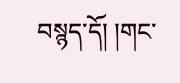བསྙད་དོ། །གང་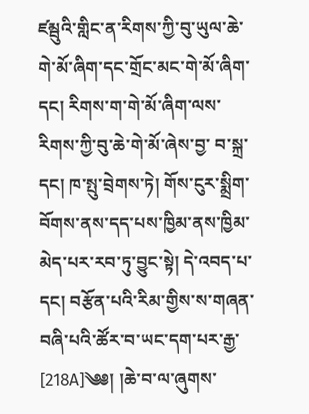ཛམྦུའི་གླིང་ན་རིགས་ཀྱི་བུ་ཡུལ་ཆེ་གེ་མོ་ཞིག་དང་གྲོང་མང་གེ་མོ་ཞིག་དང། རིགས་ག་གེ་མོ་ཞིག་ལས་རིགས་ཀྱི་བུ་ཆེ་གེ་མོ་ཞེས་བྱ་ བ་སྐྲ་དང། ཁ་སྤུ་བྲེགས་ཏེ། གོས་ངུར་སྨྲིག་བོགས་ནས་དད་པས་ཁྱིམ་ནས་ཁྱིམ་མེད་པར་རབ་ཏུ་བྱུང་སྟེ། དེ་འབད་པ་དང། བརྩོན་པའི་རིམ་གྱིས་ས་གཞན་བཞི་པའི་ཚོར་བ་ཡང་དག་པར་རྒྱ་ [218A]༄༅། །ཆེ་བ་ལ་ཞུགས་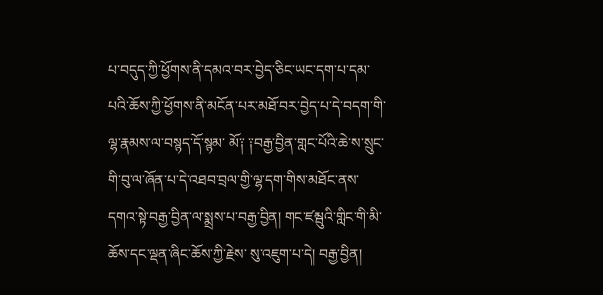པ་བདུད་ཀྱི་ཕྱོགས་ནི་དམའ་བར་བྱེད་ཅིང་ཡང་དག་པ་དམ་པའི་ཆོས་ཀྱི་ཕྱོགས་ནི་མངོན་པར་མཐོ་བར་བྱེད་པ་དེ་བདག་གི་ལྷ་རྣམས་ལ་བསྙད་དོ་སྙམ་ མོ༑ ༑བརྒྱ་བྱིན་གླང་པོའི་ཆེ་ས་སྲུང་གི་བུ་ལ་ཞོན་པ་དེ་འཐབ་བྲལ་གྱི་ལྷ་དག་གིས་མཐོང་ནས་དགའ་སྟེ་བརྒྱ་བྱིན་ལ་སྨྲས་པ་བརྒྱ་བྱིན། གང་ཛམྦུའི་གླིང་གི་མི་ཆོས་དང་ལྡན་ཞིང་ཆོས་ཀྱི་རྗེས་ སུ་འཇུག་པ་དེ། བརྒྱ་བྱིན།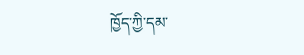ཁྱོད་ཀྱི་དམ་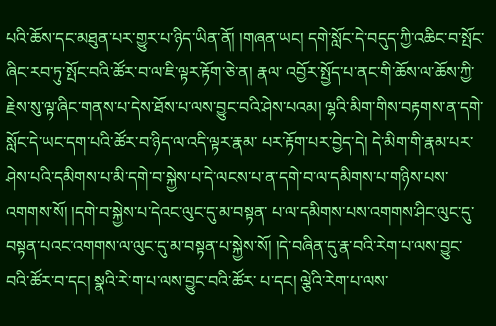པའི་ཆོས་དང་མཐུན་པར་གྱུར་པ་ཉིད་ཡིན་ནོ། །གཞན་ཡང། དགེ་སློང་དེ་བདུད་ཀྱི་འཆིང་བ་སྤོང་ཞིང་རབ་ཏུ་སྤོང་བའི་ཚོར་བ་ལ་ཇི་ལྟར་རྟོག་ཅེ་ན། རྣལ་ འབྱོར་སྤྱོད་པ་ནང་གི་ཆོས་ལ་ཆོས་ཀྱི་རྗེས་སུ་ལྟ་ཞིང་གནས་པ་དེས་ཐོས་པ་ལས་བྱུང་བའི་ཤེས་པའམ། ལྷའི་མིག་གིས་བརྟགས་ན་དགེ་སློང་དེ་ཡང་དག་པའི་ཚོར་བ་ཉིད་ལ་འདི་ལྟར་རྣམ་ པར་རྟོག་པར་བྱེད་དེ། དེ་མིག་གི་རྣམ་པར་ཤེས་པའི་དམིགས་པ་མི་དགེ་བ་སྐྱེས་པ་དེ་ལངས་པ་ན་དགེ་བ་ལ་དམིགས་པ་གཉིས་པས་འགགས་སོ། །དགེ་བ་སྐྱེས་པ་དེའང་ལུང་དུ་མ་བསྟན་ པ་ལ་དམིགས་པས་འགགས་ཤིང་ལུང་དུ་བསྟན་པའང་འགགས་ལ་ལུང་དུ་མ་བསྟན་པ་སྐྱེས་སོ། །དེ་བཞིན་དུ་རྣ་བའི་རེག་པ་ལས་བྱུང་བའི་ཚོར་བ་དང། སྣའི་རེ་ག་པ་ལས་བྱུང་བའི་ཚོར་ པ་དང། ལྕེའི་རེག་པ་ལས་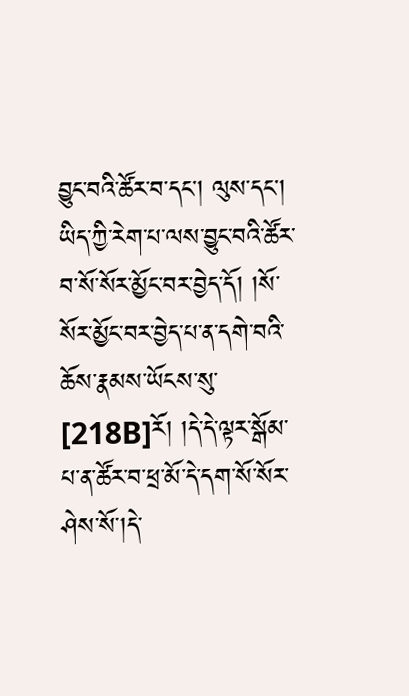བྱུང་བའི་ཚོར་བ་དང། ལུས་དང། ཡིད་ཀྱི་རེག་པ་ལས་བྱུང་བའི་ཚོར་བ་སོ་སོར་མྱོང་བར་བྱེད་དོ། །སོ་སོར་མྱོང་བར་བྱེད་པ་ན་དགེ་བའི་ཆོས་རྣམས་ཡོངས་སུ་ [218B]རོ། །དེ་དེ་ལྟར་སྒོམ་པ་ན་ཚོར་བ་ཕྲ་མོ་དེ་དག་སོ་སོར་ཤེས་སོ་།དེ་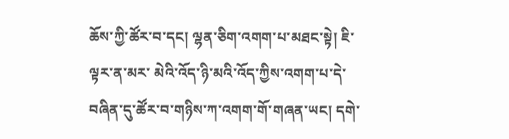ཆོས་ཀྱི་ཚོར་བ་དང། ལྷན་ཅིག་འགག་པ་མཐང་སྟེ། ཇི་ལྟར་ན་མར་ མེའི་འོད་ཉི་མའི་འོད་ཀྱིས་འགག་པ་དེ་བཞིན་དུ་ཚོར་བ་གཉིས་ཀ་འགག་གོ་གཞན་ཡང། དགེ་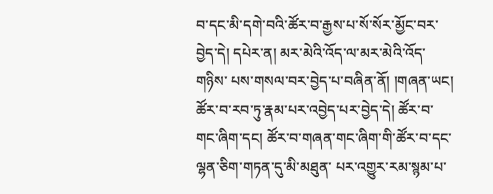བ་དང་མི་དགེ་བའི་ཚོར་བ་རྒྱས་པ་སོ་སོར་མྱོང་བར་བྱེད་དེ། དཔེར་ན། མར་མེའི་འོད་ལ་མར་མེའི་འོད་གཉིས་ པས་གསལ་བར་བྱེད་པ་བཞིན་ནོ། །གཞན་ཡང། ཚོར་བ་རབ་ཏུ་རྣམ་པར་འབྱེད་པར་བྱེད་དེ། ཚོར་བ་གང་ཞིག་དང། ཚོར་བ་གཞན་གང་ཞིག་གི་ཚོར་བ་དང་ལྷན་ཅིག་གཏན་དུ་མི་མཐུན་ པར་འགྱུར་རམ་སྙམ་པ་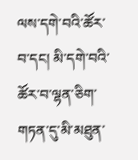ལས་དགེ་བའི་ཚོར་བ་དང། མི་དགེ་བའི་ཚོར་བ་ལྷན་ཅིག་གཏན་དུ་མི་མཐུན་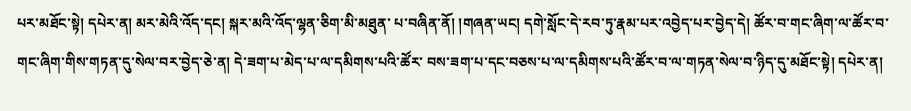པར་མཐོང་སྟེ། དཔེར་ན། མར་མེའི་འོད་དང། སྐར་མའི་འོད་ལྷན་ཅིག་མི་མཐུན་ པ་བཞིན་ནོ། །གཞན་ཡང། དགེ་སློང་དེ་རབ་ཏུ་རྣམ་པར་འབྱེད་པར་བྱེད་དེ། ཚོར་བ་གང་ཞིག་ལ་ཚོར་བ་གང་ཞིག་གིས་གཏན་དུ་སེལ་བར་བྱེད་ཅེ་ན། དེ་ཟག་པ་མེད་པ་ལ་དམིགས་པའི་ཚོར་ བས་ཟག་པ་དང་བཅས་པ་ལ་དམིགས་པའི་ཚོར་བ་ལ་གཏན་སེལ་བ་ཉིད་དུ་མཐོང་སྟེ། དཔེར་ན།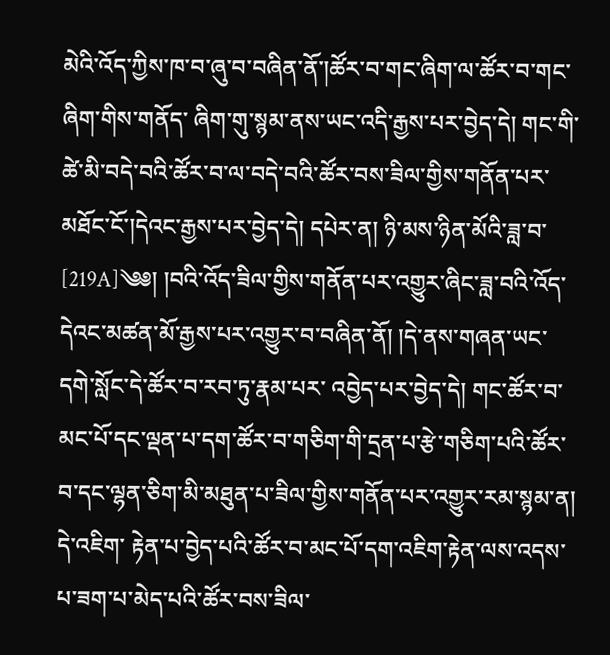མེའི་འོད་ཀྱིས་ཁ་བ་ཞུ་བ་བཞིན་ནོ་།ཚོར་བ་གང་ཞིག་ལ་ཚོར་བ་གང་ཞིག་གིས་གནོད་ ཞིག་གུ་སྙམ་ནས་ཡང་འདི་རྒྱས་པར་བྱེད་དེ། གང་གི་ཚེ་མི་བདེ་བའི་ཚོར་བ་ལ་བདེ་བའི་ཚོར་བས་ཟིལ་གྱིས་གནོན་པར་མཐོང་ངོ་།དེའང་རྒྱས་པར་བྱེད་དེ། དཔེར་ན། ཉི་མས་ཉིན་མོའི་ཟླ་བ་ [219A]༄༅། །བའི་འོད་ཟིལ་གྱིས་གནོན་པར་འགྱུར་ཞིང་ཟླ་བའི་འོད་དེའང་མཚན་མོ་རྒྱས་པར་འགྱུར་བ་བཞིན་ནོ། །དེ་ནས་གཞན་ཡང་དགེ་སློང་དེ་ཚོར་བ་རབ་ཏུ་རྣམ་པར་ འབྱེད་པར་བྱེད་དེ། གང་ཚོར་བ་མང་པོ་དང་ལྡན་པ་དག་ཚོར་བ་གཅིག་གི་དྲན་པ་རྩེ་གཅིག་པའི་ཚོར་བ་དང་ལྷན་ཅིག་མི་མཐུན་པ་ཟིལ་གྱིས་གནོན་པར་འགྱུར་རམ་སྙམ་ན། དེ་འཇིག་ རྟེན་པ་བྱེད་པའི་ཚོར་བ་མང་པོ་དག་འཇིག་རྟེན་ལས་འདས་པ་ཟག་པ་མེད་པའི་ཚོར་བས་ཟིལ་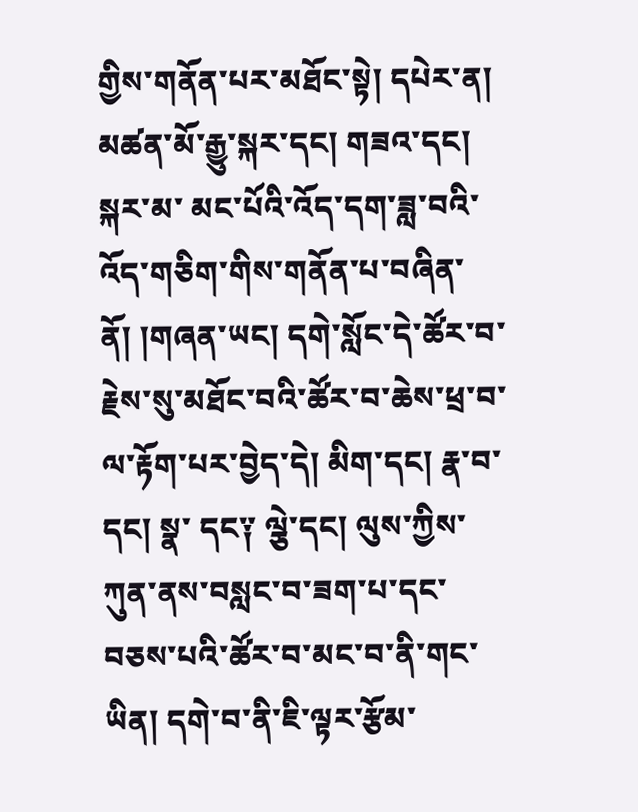གྱིས་གནོན་པར་མཐོང་སྟེ། དཔེར་ན། མཚན་མོ་རྒྱུ་སྐར་དང། གཟའ་དང། སྐར་མ་ མང་པོའི་འོད་དག་ཟླ་བའི་འོད་གཅིག་གིས་གནོན་པ་བཞིན་ནོ། །གཞན་ཡང། དགེ་སློང་དེ་ཚོར་བ་རྗེས་སུ་མཐོང་བའི་ཚོར་བ་ཆེས་ཕྲ་བ་ལ་རྟོག་པར་བྱེད་དེ། མིག་དང། རྣ་བ་དང། སྣ་ དང༑ ལྕེ་དང། ལུས་ཀྱིས་ཀུན་ནས་བསླང་བ་ཟག་པ་དང་བཅས་པའི་ཚོར་བ་མང་བ་ནི་གང་ཡིན། དགེ་བ་ནི་ཇི་ལྟར་རྩོམ་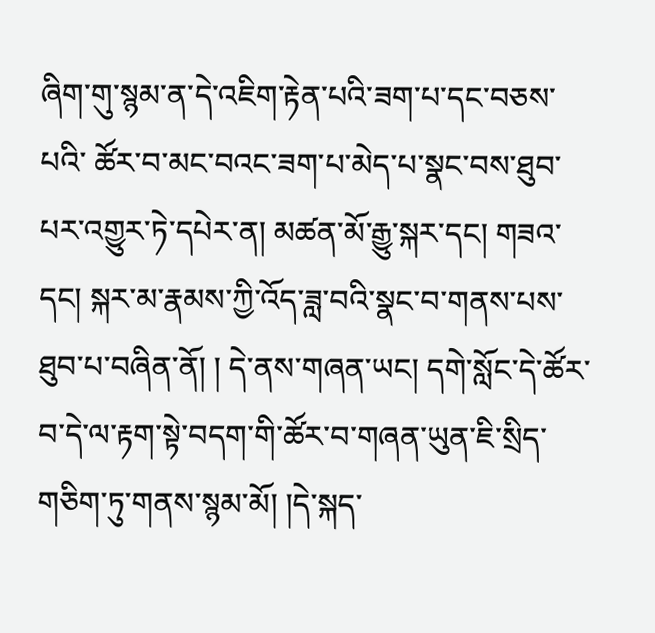ཞིག་གུ་སྙམ་ན་དེ་འཇིག་རྟེན་པའི་ཟག་པ་དང་བཅས་པའི་ ཚོར་བ་མང་བའང་ཟག་པ་མེད་པ་སྣང་བས་ཐུབ་པར་འགྱུར་ཏེ་དཔེར་ན། མཚན་མོ་རྒྱུ་སྐར་དང། གཟའ་དང། སྐར་མ་རྣམས་ཀྱི་འོད་ཟླ་བའི་སྣང་བ་གནས་པས་ཐུབ་པ་བཞིན་ནོ། ། དེ་ནས་གཞན་ཡང། དགེ་སློང་དེ་ཚོར་བ་དེ་ལ་རྟག་སྟེ་བདག་གི་ཚོར་བ་གཞན་ཡུན་ཇི་སྲིད་གཅིག་ཏུ་གནས་སྙམ་མོ། །དེ་སྐད་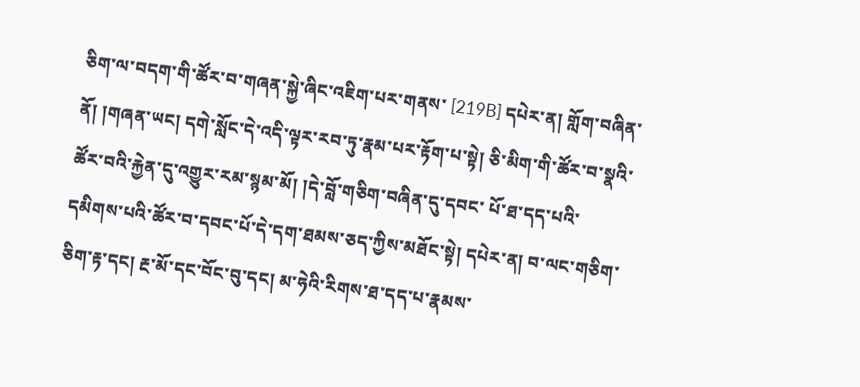ཅིག་ལ་བདག་གི་ཚོར་བ་གཞན་སྐྱེ་ཞིང་འཇིག་པར་གནས་ [219B] དཔེར་ན། གློག་བཞིན་ནོ། །གཞན་ཡང། དགེ་སློང་དེ་འདི་ལྟར་རབ་ཏུ་རྣམ་པར་རྟོག་པ་སྟེ། ཅི་མིག་གི་ཚོར་བ་སྣའི་ཚོར་བའི་རྐྱེན་དུ་འགྱུར་རམ་སྙམ་མོ། །དེ་བློ་གཅིག་བཞིན་དུ་དབང་ པོ་ཐ་དད་པའི་དམིགས་པའི་ཚོར་བ་དབང་པོ་དེ་དག་ཐམས་ཅད་ཀྱིས་མཐོང་སྟེ། དཔེར་ན། བ་ལང་གཅིག་ཅིག་རྟ་དང། རྔ་མོ་དང་བོང་བུ་དང། མ་ཧེའི་རིགས་ཐ་དད་པ་རྣམས་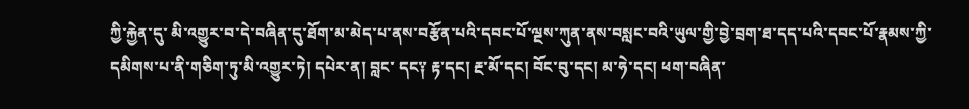ཀྱི་རྐྱེན་དུ་ མི་འགྱུར་བ་དེ་བཞིན་དུ་ཐོག་མ་མེད་པ་ནས་བརྩོན་པའི་དབང་པོ་ལྔས་ཀུན་ནས་བསླང་བའི་ཡུལ་གྱི་བྱེ་བྲག་ཐ་དད་པའི་དབང་པོ་རྣམས་ཀྱི་དམིགས་པ་ནི་གཅིག་ཏུ་མི་འགྱུར་ཏེ། དཔེར་ན། བླང་ དང༑ རྟ་དང། རྔ་མོ་དང། བོང་བུ་དང། མ་ཧེ་དང། ཕག་བཞིན་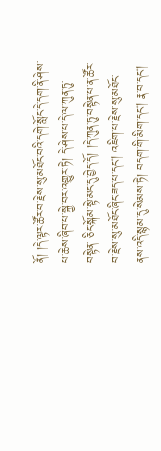ནོ། །དེ་ལྟར་ཚོར་བ་རྗེས་སུ་མཐོང་བའི་དགེ་སློང་དེ་དག་ནི་ཤེས་པ་ཆེས་ཞིབ་པ་སྐྱེ་བར་འགྱུར་ཏེ། དེ་ཤེས་པ་དེ་ལ་ཀུན་ཏུ་བསྟེན་ ཅིང་སྐོམ་སྟེ་མང་དུ་བྱེད་དོ། །དེ་ཀུན་ཏུ་བསྟེན་པ་ན་ཚོར་བ་རྗེས་སུ་མཐོང་ཞིང་ཟད་པ་དང། འཇིག་པ་རྗེས་སུ་མཐོང་ནས་འདི་སྙམ་དུ་སེམས་ཏེ། བདག་གི་མིག་དང། རྣ་བ་དང།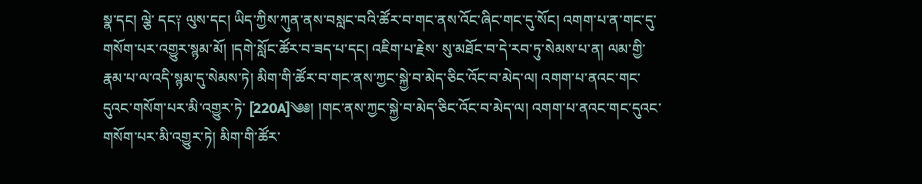སྣ་དང། ལྕེ་ དང༑ ལུས་དང། ཡིད་ཀྱིས་ཀུན་ནས་བསླང་བའི་ཚོར་བ་གང་ནས་འོང་ཞིང་གང་དུ་སོང། འགག་པ་ན་གང་དུ་གསོག་པར་འགྱུར་སྙམ་མོ། །དགེ་སློང་ཚོར་བ་ཟད་པ་དང། འཇིག་པ་རྗེས་ སུ་མཐོང་བ་དེ་རབ་ཏུ་སེམས་པ་ན། ལམ་གྱི་རྣམ་པ་ལ་འདི་སྙམ་དུ་སེམས་ཏེ། མིག་གི་ཚོར་བ་གང་ནས་ཀྱང་སྐྱེ་བ་མེད་ཅིང་འོང་བ་མེད་ལ། འགག་པ་ནའང་གང་དུའང་གསོག་པར་མི་འགྱུར་ཏེ་ [220A]༄༅། །གང་ནས་ཀྱང་སྐྱེ་བ་མེད་ཅིང་འོང་བ་མེད་ལ། འགག་པ་ནའང་གང་དུའང་གསོག་པར་མི་འགྱུར་ཏེ། མིག་གི་ཚོར་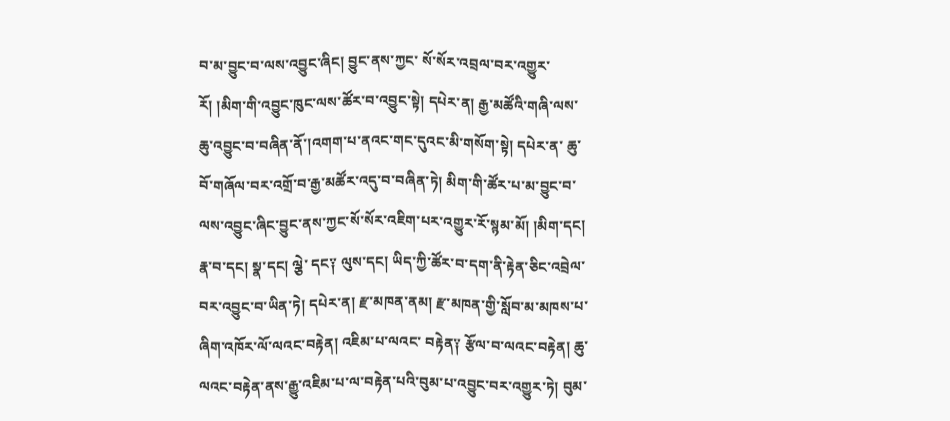བ་མ་བྱུང་བ་ལས་འབྱུང་ཞིང། བྱུང་ནས་ཀྱང་ སོ་སོར་འབྲལ་བར་འགྱུར་རོ། །མིག་གི་འབྱུང་ཁུང་ལས་ཚོར་བ་འབྱུང་སྟེ། དཔེར་ན། རྒྱ་མཚོའི་གཞི་ལས་ཆུ་འབྱུང་བ་བཞིན་ནོ་།འགག་པ་ནའང་གང་དུའང་མི་གསོག་སྟེ། དཔེར་ན་ ཆུ་བོ་གཞོལ་བར་འགྲོ་བ་རྒྱ་མཚོར་འདུ་བ་བཞིན་ཏེ། མིག་གི་ཚོར་པ་མ་བྱུང་བ་ལས་འབྱུང་ཞིང་བྱུང་ནས་ཀྱང་སོ་སོར་འཇིག་པར་འགྱུར་རོ་སྙམ་མོ། །མིག་དང། རྣ་བ་དང། སྣ་དང། ལྕེ་ དང༑ ལུས་དང། ཡིད་ཀྱི་ཚོར་བ་དག་ནི་རྟེན་ཅིང་འབྲེལ་བར་འབྱུང་བ་ཡིན་ཏེ། དཔེར་ན། རྫ་མཁན་ནམ། རྫ་མཁན་གྱི་སློབ་མ་མཁས་པ་ཞིག་འཁོར་ལོ་ལའང་བརྟེན། འཇིམ་པ་ལའང་ བརྟེན༑ རྩོལ་བ་ལའང་བརྟེན། ཆུ་ལའང་བརྟེན་ནས་རྒྱུ་འཇིམ་པ་ལ་བརྟེན་པའི་བུམ་པ་འབྱུང་བར་འགྱུར་ཏེ། བུམ་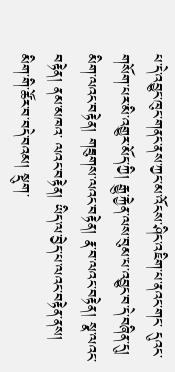པ་དེ་འབྱུང་ཁུང་གནང་ནས་ཀྱང་མ་འོངས་ཤིང་འཇིག་པ་ནའང་གང་ དུའང་གསོག་པར་མི་འགྱུར་མོད་ཀྱི། རྒྱུ་རྐྱེན་ལས་བུམ་པ་འབྱུང་བ་དེ་བཞིན་དུ། མིག་ལའང་བརྟེན། གཟུགས་ལའང་བརྟེན། རྣ་བ་ལའང་བརྟེན། སྣ་ལའང་བརྟེན། ནམ་མཁའ་ ལའང་བརྟེན། ཡིད་ལ་བྱེད་པ་ལའང་བརྟེན་ནས། མིག་གི་ཚོར་བ་བདེ་བའམ། སྡུག་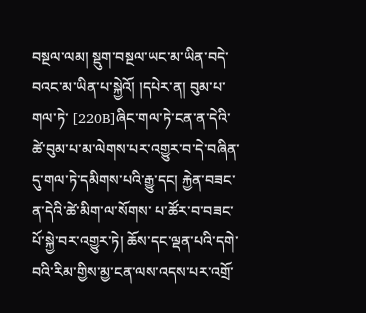བསྔལ་ལམ། སྡུག་བསྔལ་ཡང་མ་ཡིན་བདེ་བའང་མ་ཡིན་པ་སྐྱེའོ། །དཔེར་ན། བུམ་པ་གལ་ཏེ་ [220B]ཞིང་གལ་ཏེ་ངན་ན་དེའི་ཚེ་བུམ་པ་མ་ལེགས་པར་འགྱུར་བ་དེ་བཞིན་དུ་གལ་ཏེ་དམིགས་པའི་རྒྱུ་དང། རྐྱེན་བཟང་ན་དེའི་ཚེ་མིག་ལ་སོགས་ པ་ཚོར་བ་བཟང་པོ་སྐྱེ་བར་འགྱུར་ཏེ། ཆོས་དང་ལྡན་པའི་དགེ་བའི་རིམ་གྱིས་མྱ་ངན་ལས་འདས་པར་འགྲོ་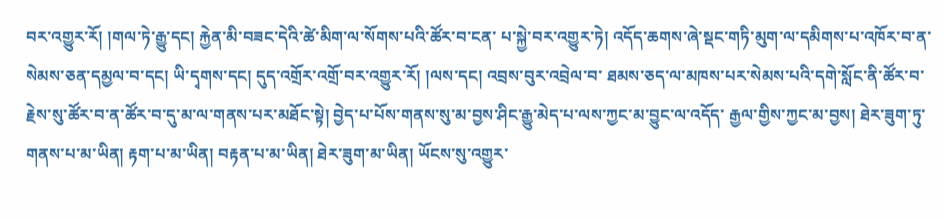བར་འགྱུར་རོ། །གལ་ཏེ་རྒྱུ་དང། རྐྱེན་མི་བཟང་དེའི་ཚེ་མིག་ལ་སོགས་པའི་ཚོར་བ་ངན་ པ་སྐྱེ་བར་འགྱུར་ཏེ། འདོད་ཆགས་ཞེ་སྡང་གཏི་མུག་ལ་དམིགས་པ་འཁོར་བ་ན་སེམས་ཅན་དམྱལ་བ་དང། ཡི་དྭགས་དང། དུད་འགྲོར་འགྲོ་བར་འགྱུར་རོ། །ལས་དང། འབྲས་བུར་འབྲེལ་བ་ ཐམས་ཅད་ལ་མཁས་པར་སེམས་པའི་དགེ་སློང་ནི་ཚོར་བ་རྗེས་སུ་ཚོར་བ་ན་ཚོར་བ་དུ་མ་ལ་གནས་པར་མཐོང་སྟེ། བྱེད་པ་པོས་གནས་སུ་མ་བྱས་ཤིང་རྒྱུ་མེད་པ་ལས་ཀྱང་མ་བྱུང་ལ་འདོད་ རྒྱལ་གྱིས་ཀྱང་མ་བྱས། ཐེར་ཟུག་ཏུ་གནས་པ་མ་ཡིན། རྟག་པ་མ་ཡིན། བརྟན་པ་མ་ཡིན། ཐེར་ཟུག་མ་ཡིན། ཡོངས་སུ་འགྱུར་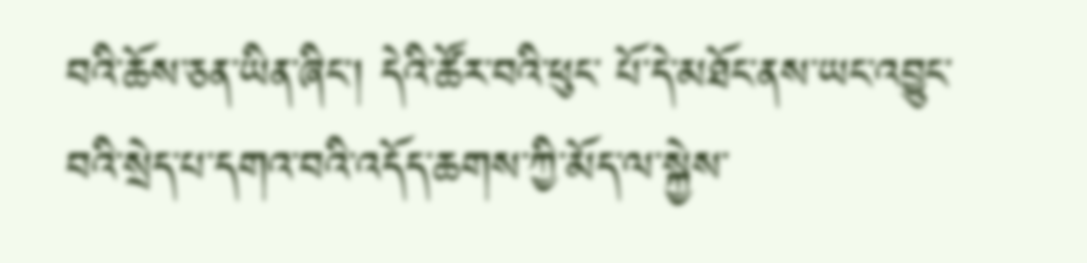བའི་ཆོས་ཅན་ཡིན་ཞིང། དེའི་ཚོར་བའི་ཕུང་ པོ་དེ་མཐོང་ནས་ཡང་འབྱུང་བའི་སྲེད་པ་དགའ་བའི་འདོད་ཆགས་ཀྱི་མོད་ལ་སྐྱེས་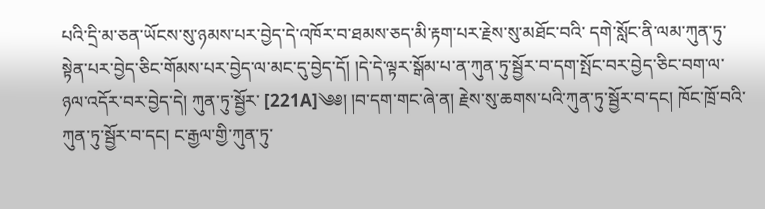པའི་དྲི་མ་ཅན་ཡོངས་སུ་ཉམས་པར་བྱེད་དེ་འཁོར་བ་ཐམས་ཅད་མི་རྟག་པར་རྗེས་སུ་མཐོང་བའི་ དགེ་སློང་ནི་ལམ་ཀུན་ཏུ་སྟེན་པར་བྱེད་ཅིང་གོམས་པར་བྱེད་ལ་མང་དུ་བྱེད་དོ། །དེ་དེ་ལྟར་སྒོམ་པ་ན་ཀུན་ཏུ་སྦྱོར་བ་དག་སྤོང་བར་བྱེད་ཅིང་བག་ལ་ཉལ་འདོར་བར་བྱེད་དེ། ཀུན་ཏུ་སྦྱོར་ [221A]༄༅། །བ་དག་གང་ཞེ་ན། རྗེས་སུ་ཆགས་པའི་ཀུན་ཏུ་སྦྱོར་བ་དང། ཁོང་ཁྲོ་བའི་ཀུན་ཏུ་སྦྱོར་བ་དང། ང་རྒྱལ་གྱི་ཀུན་ཏུ་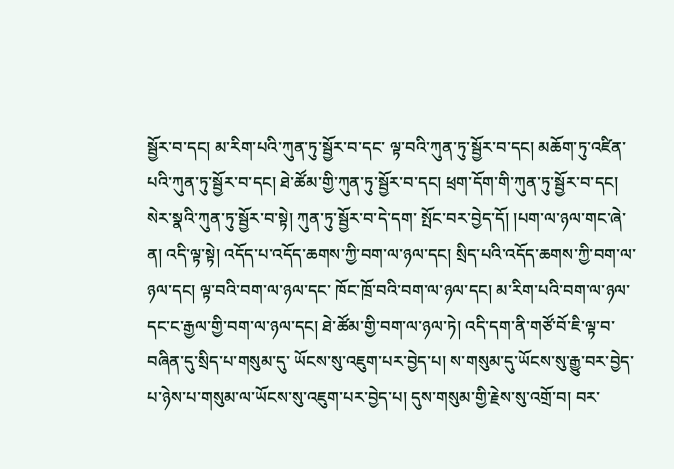སྦྱོར་བ་དང། མ་རིག་པའི་ཀུན་ཏུ་སྦྱོར་བ་དང་ ལྟ་བའི་ཀུན་ཏུ་སྦྱོར་བ་དང། མཆོག་ཏུ་འཛིན་པའི་ཀུན་ཏུ་སྦྱོར་བ་དང། ཐེ་ཚོམ་གྱི་ཀུན་ཏུ་སྦྱོར་བ་དང། ཕྲག་དོག་གི་ཀུན་ཏུ་སྦྱོར་བ་དང། སེར་སྣའི་ཀུན་ཏུ་སྦྱོར་བ་སྟེ། ཀུན་ཏུ་སྦྱོར་བ་དེ་དག་ སྤོང་བར་བྱེད་དོ། །པག་ལ་ཉལ་གང་ཞེ་ན། འདི་ལྟ་སྟེ། འདོད་པ་འདོད་ཆགས་ཀྱི་བག་ལ་ཉལ་དང། སྲིད་པའི་འདོད་ཆགས་ཀྱི་བག་ལ་ཉལ་དང། ལྟ་བའི་བག་ལ་ཉལ་དང་ ཁོང་ཁྲོ་བའི་བག་ལ་ཉལ་དང། མ་རིག་པའི་བག་ལ་ཉལ་དང་ང་རྒྱལ་གྱི་བག་ལ་ཉལ་དང། ཐེ་ཚོམ་གྱི་བག་ལ་ཉལ་ཏེ། འདི་དག་ནི་གཙོ་བོ་ཇི་ལྟ་བ་བཞིན་དུ་སྲིད་པ་གསུམ་དུ་ ཡོངས་སུ་འཇུག་པར་བྱེད་པ། ས་གསུམ་དུ་ཡོངས་སུ་རྒྱུ་བར་བྱེད་པ་ཉེས་པ་གསུམ་ལ་ཡོངས་སུ་འཇུག་པར་བྱེད་པ། དུས་གསུམ་གྱི་རྗེས་སུ་འགྲོ་བ། བར་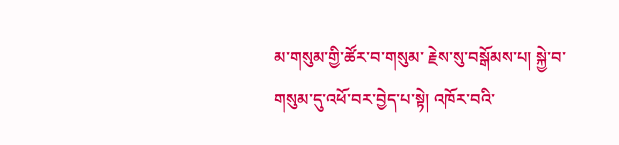མ་གསུམ་གྱི་ཚོར་བ་གསུམ་ རྗེས་སུ་བསྒོམས་པ། སྐྱེ་བ་གསུམ་དུ་འཕོ་བར་བྱེད་པ་སྟེ། འཁོར་བའི་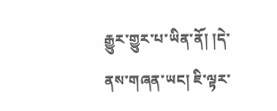རྒྱུར་གྱུར་པ་ཡིན་ནོ། །དེ་ནས་གཞན་ཡང། ཇི་ལྟར་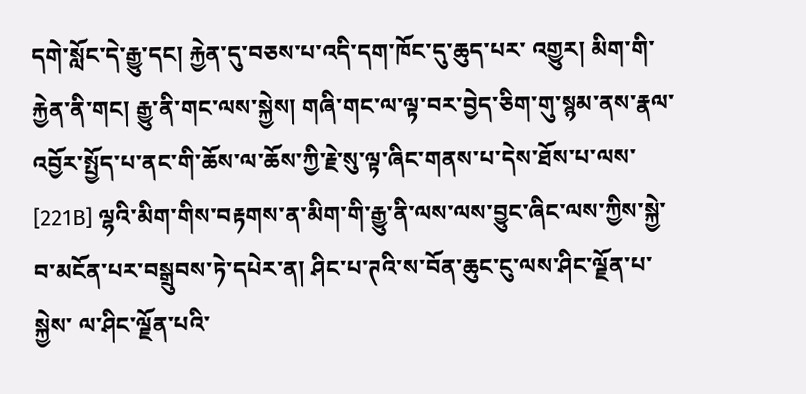དགེ་སློང་དེ་རྒྱུ་དང། རྐྱེན་དུ་བཅས་པ་འདི་དག་ཁོང་དུ་ཆུད་པར་ འགྱུར། མིག་གི་རྐྱེན་ནི་གང། རྒྱུ་ནི་གང་ལས་སྐྱེས། གཞི་གང་ལ་ལྟ་བར་བྱེད་ཅིག་གུ་སྙམ་ནས་རྣལ་འབྱོར་སྤྱོད་པ་ནང་གི་ཆོས་ལ་ཆོས་ཀྱི་རྗེ་སུ་ལྟ་ཞིང་གནས་པ་དེས་ཐོས་པ་ལས་ [221B] ལྷའི་མིག་གིས་བརྟགས་ན་མིག་གི་རྒྱུ་ནི་ལས་ལས་བྱུང་ཞིང་ལས་ཀྱིས་སྐྱེ་བ་མངོན་པར་བསྒྲུབས་ཏེ་དཔེར་ན། ཤིང་པ་ཊའི་ས་བོན་ཆུང་ངུ་ལས་ཤིང་ལྗོན་པ་སྐྱེས་ ལ་ཤིང་ལྗོན་པའི་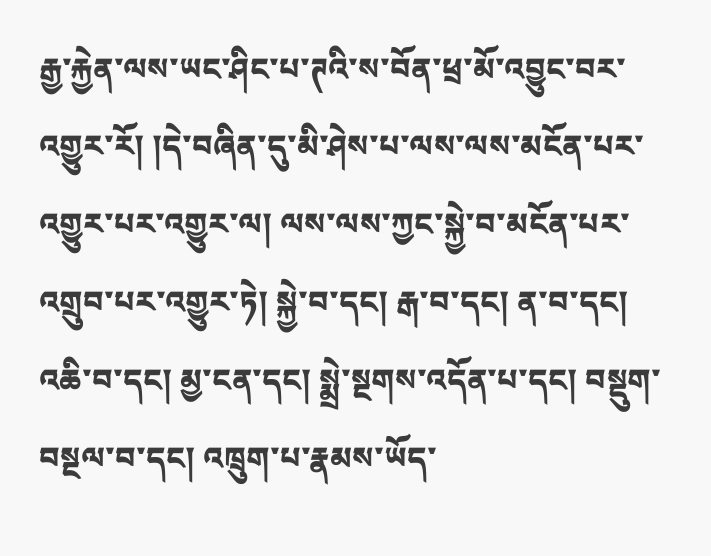རྒྱ་རྐྱེན་ལས་ཡང་ཤིང་པ་ཊའི་ས་བོན་ཕྲ་མོ་འབྱུང་བར་འགྱུར་རོ། །དེ་བཞིན་དུ་མི་ཤེས་པ་ལས་ལས་མངོན་པར་འགྱུར་པར་འགྱུར་ལ། ལས་ལས་ཀྱང་སྐྱེ་བ་མངོན་པར་ འགྲུབ་པར་འགྱུར་ཏེ། སྐྱེ་བ་དང། རྒ་བ་དང། ན་བ་དང། འཆི་བ་དང། མྱ་ངན་དང། སྨྲེ་སྔགས་འདོན་པ་དང། བསྡུག་བསྔལ་བ་དང། འཁྲུག་པ་རྣམས་ཡོད་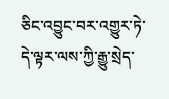ཅིང་འབྱུང་བར་འགྱུར་ཏེ་ དེ་ལྟར་ལས་ཀྱི་རྒྱུ་སྲེད་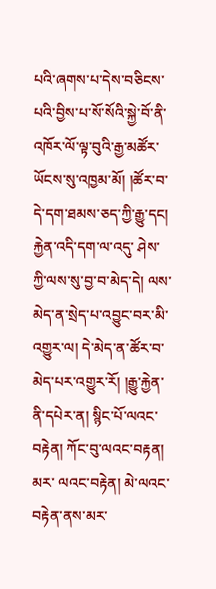པའི་ཞགས་པ་དེས་བཅིངས་པའི་བྱིས་པ་སོ་སོའི་སྐྱེ་བོ་ནི་འཁོར་ལོ་ལྟ་བུའི་རྒྱ་མཚོར་ཡོངས་སུ་འཁྱམ་མོ། །ཚོར་བ་དེ་དག་ཐམས་ཅད་ཀྱི་རྒྱུ་དང། རྐྱེན་འདི་དག་ལ་འདུ་ ཤེས་ཀྱི་ལས་སུ་བྱ་བ་མེད་དེ། ལས་མེད་ན་སྲེད་པ་འབྱུང་བར་མི་འགྱུར་ལ། དེ་མེད་ན་ཚོར་བ་མེད་པར་འགྱུར་རོ། །རྒྱུ་རྐྱེན་ནི་དཔེར་ན། སྙིང་པོ་ལའང་བརྟེན། ཀོང་བུ་ལའང་བརྟན། མར་ ལའང་བརྟེན། མེ་ལའང་བརྟེན་ནས་མར་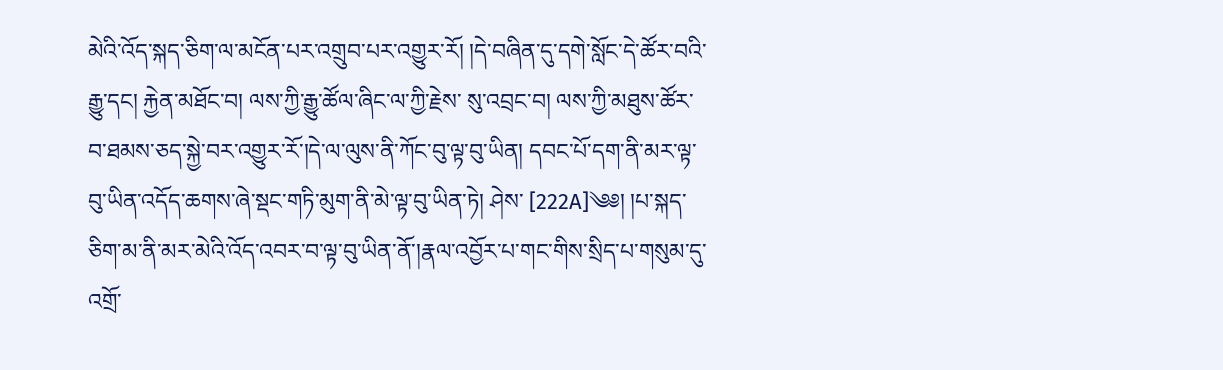མེའི་འོད་སྐད་ཅིག་ལ་མངོན་པར་འགྲུབ་པར་འགྱུར་རོ། །དེ་བཞིན་དུ་དགེ་སློང་དེ་ཚོར་བའི་རྒྱུ་དང། རྐྱེན་མཐོང་བ། ལས་ཀྱི་རྒྱུ་ཚོལ་ཞིང་ལ་ཀྱི་རྗེས་ སུ་འབྲང་བ། ལས་ཀྱི་མཐུས་ཚོར་བ་ཐམས་ཅད་སྐྱེ་བར་འགྱུར་རོ་།དེ་ལ་ལུས་ནི་ཀོང་བུ་ལྟ་བུ་ཡིན། དབང་པོ་དག་ནི་མར་ལྟ་བུ་ཡིན་འདོད་ཆགས་ཞེ་སྡང་གཏི་མུག་ནི་མེ་ལྟ་བུ་ཡིན་ཏེ། ཤེས་ [222A]༄༅། །པ་སྐད་ཅིག་མ་ནི་མར་མེའི་འོད་འབར་བ་ལྟ་བུ་ཡིན་ནོ་།རྣལ་འབྱོར་པ་གང་གིས་སྲིད་པ་གསུམ་དུ་འགྲོ་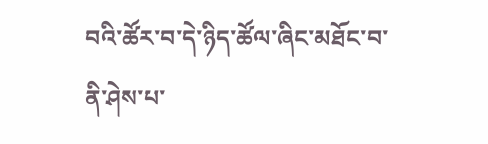བའི་ཚོར་བ་དེ་ཉིད་ཚོལ་ཞིང་མཐོང་བ་ནི་ཤེས་པ་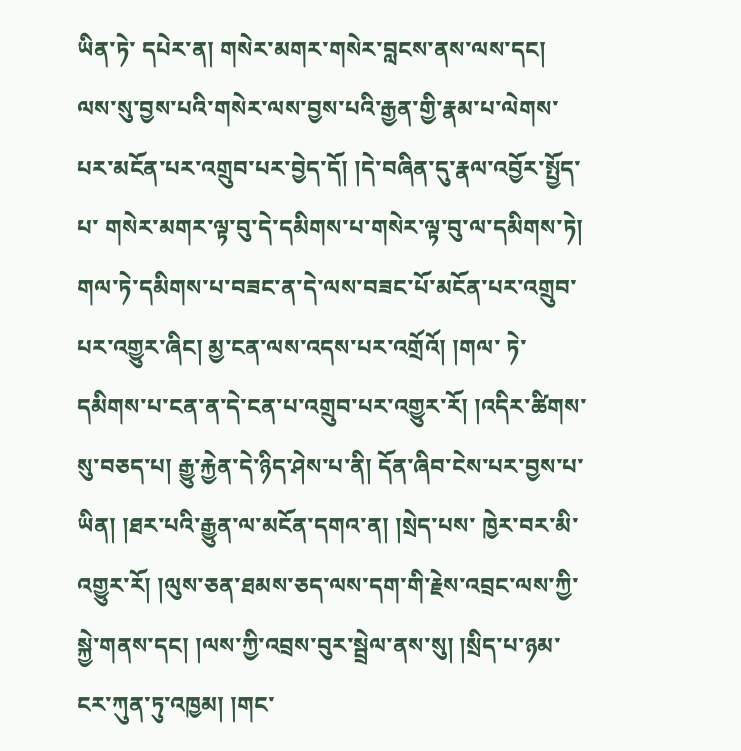ཡིན་ཏེ་ དཔེར་ན། གསེར་མགར་གསེར་བླངས་ནས་ལས་དང། ལས་སུ་བྱས་པའི་གསེར་ལས་བྱས་པའི་རྒྱན་གྱི་རྣམ་པ་ལེགས་པར་མངོན་པར་འགྲུབ་པར་བྱེད་དོ། །དེ་བཞིན་དུ་རྣལ་འབྱོར་སྤྱོད་པ་ གསེར་མགར་ལྟ་བུ་དེ་དམིགས་པ་གསེར་ལྟ་བུ་ལ་དམིགས་ཏེ། གལ་ཏེ་དམིགས་པ་བཟང་ན་དེ་ལས་བཟང་པོ་མངོན་པར་འགྲུབ་པར་འགྱུར་ཞིང། མྱ་ངན་ལས་འདས་པར་འགྲོའོ། །གལ་ ཏེ་དམིགས་པ་ངན་ན་དེ་ངན་པ་འགྲུབ་པར་འགྱུར་རོ། །འདིར་ཚིགས་སུ་བཅད་པ། རྒྱུ་རྐྱེན་དེ་ཉིད་ཤེས་པ་ནི། དོན་ཞིབ་ངེས་པར་བྱས་པ་ཡིན། །ཐར་པའི་རྒྱུན་ལ་མངོན་དགའ་ན། །སྲེད་པས་ ཁྱེར་བར་མི་འགྱུར་རོ། །ལུས་ཅན་ཐམས་ཅད་ལས་དག་གི་རྗེས་འབྲང་ལས་ཀྱི་སྐྱེ་གནས་དང། །ལས་ཀྱི་འབྲས་བུར་སྦྲེལ་ནས་སུ། །སྲིད་པ་ཉམ་ངར་ཀུན་ཏུ་འཁྱམ། །གང་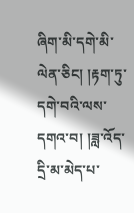ཞིག་མི་དགེ་མི་ ལེན་ཅིང། །རྟག་ཏུ་དགེ་བའི་ལས་དགའ་བ། །ཟླ་འོད་དྲི་མ་མེད་པ་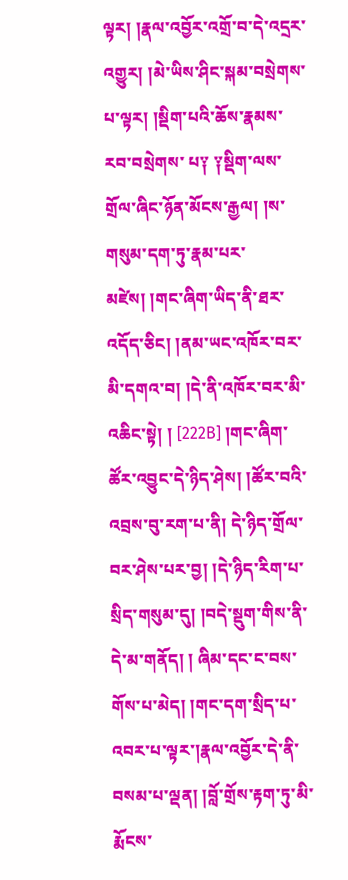ལྟར། །རྣལ་འབྱོར་འགྲོ་བ་དེ་འདྲར་འགྱུར། །མེ་ཡིས་ཤིང་སྐམ་བསྲེགས་པ་ལྟར། །སྡིག་པའི་ཆོས་རྣམས་རབ་བསྲེགས་ པ༑ ༑སྡིག་ལས་གྲོལ་ཞིང་ཉོན་མོངས་རྒྱལ། །ས་གསུམ་དག་ཏུ་རྣམ་པར་མཛེས། །གང་ཞིག་ཡིད་ནི་ཐར་འདོད་ཅིང། །ནམ་ཡང་འཁོར་བར་མི་དགའ་བ། །དེ་ནི་འཁོར་བར་མི་འཆིང་སྟེ། ། [222B] །གང་ཞིག་ཚོར་འབྱུང་དེ་ཉིད་ཤེས། །ཚོར་བའི་འབྲས་བུ་རག་པ་ནི། དེ་ཉིད་གྲོལ་བར་ཤེས་པར་བྱ། །དེ་ཉིད་རིག་པ་སྲིད་གསུམ་དུ། །བདེ་སྡུག་གིས་ནི་དེ་མ་གནོད། ། ཞིམ་དང་ང་བས་གོས་པ་མེད། །གང་དག་སྲིད་པ་འབར་པ་ལྟར་།རྣལ་འབྱོར་དེ་ནི་བསམ་པ་ལྡན། །བློ་གྲོས་རྟག་ཏུ་མི་རྨོངས་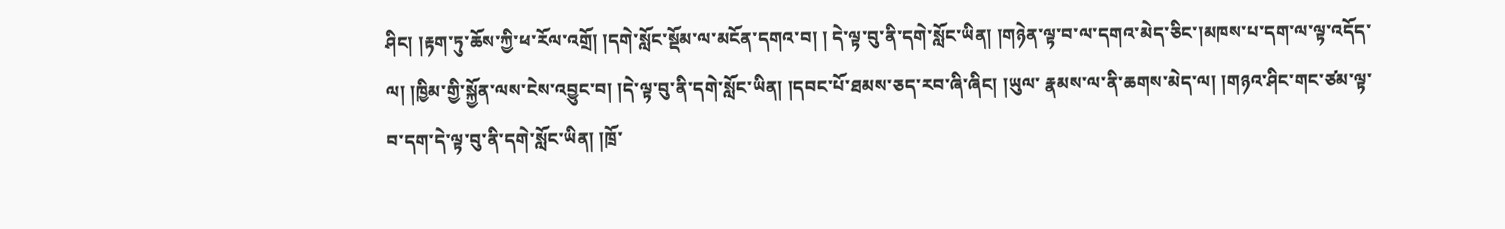ཤིང། །རྟག་ཏུ་ཆོས་ཀྱི་ཕ་རོལ་འགྲོ། །དགེ་སློང་སྡོམ་ལ་མངོན་དགའ་བ། ། དེ་ལྟ་བུ་ནི་དགེ་སློང་ཡིན། །གཉེན་ལྟ་བ་ལ་དགའ་མེད་ཅིང་།མཁས་པ་དག་ལ་ལྟ་འདོད་ལ། །ཁྱིམ་གྱི་སྐྱོན་ལས་ངེས་འབྱུང་བ། །དེ་ལྟ་བུ་ནི་དགེ་སློང་ཡིན། །དབང་པོ་ཐམས་ཅད་རབ་ཞི་ཞིང། །ཡུལ་ རྣམས་ལ་ནི་ཆགས་མེད་ལ། །གཉའ་ཤིང་གང་ཙམ་ལྟ་བ་དག་དེ་ལྟ་བུ་ནི་དགེ་སློང་ཡིན། །ཁྲོ་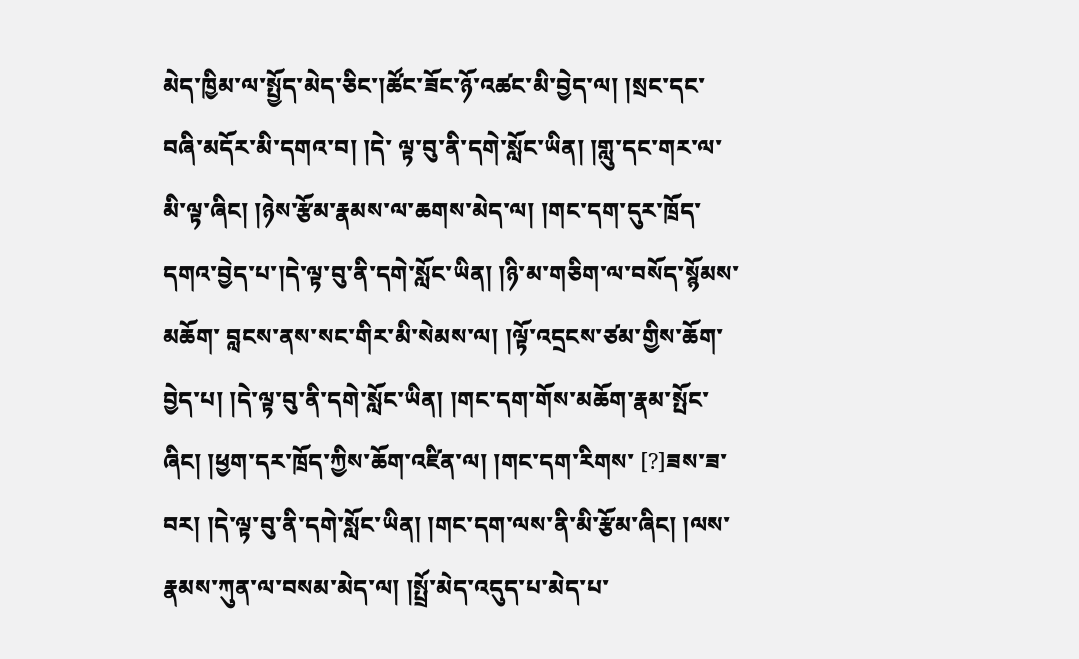མེད་ཁྱིམ་ལ་སྤྱོད་མེད་ཅིང་།ཚོང་ཟོང་ཉོ་འཚང་མི་བྱེད་ལ། །སྲང་དང་བཞི་མདོར་མི་དགའ་བ། །དེ་ ལྟ་བུ་ནི་དགེ་སློང་ཡིན། །གླུ་དང་གར་ལ་མི་ལྟ་ཞིང། །ཉེས་རྩོམ་རྣམས་ལ་ཆགས་མེད་ལ། །གང་དག་དུར་ཁྲོད་དགའ་བྱེད་པ་།དེ་ལྟ་བུ་ནི་དགེ་སློང་ཡིན། །ཉི་མ་གཅིག་ལ་བསོད་སྙོམས་མཆོག་ བླངས་ནས་སང་གིར་མི་སེམས་ལ། །ལྟོ་འདྲངས་ཙམ་གྱིས་ཆོག་བྱེད་པ། །དེ་ལྟ་བུ་ནི་དགེ་སློང་ཡིན། །གང་དག་གོས་མཆོག་རྣམ་སྤོང་ཞིང། །ཕྱག་དར་ཁྲོད་ཀྱིས་ཆོག་འཛིན་ལ། །གང་དག་རིགས་ [?]ཟས་ཟ་བར། །དེ་ལྟ་བུ་ནི་དགེ་སློང་ཡིན། །གང་དག་ལས་ནི་མི་རྩོམ་ཞིང། །ལས་རྣམས་ཀུན་ལ་བསམ་མེད་ལ། །སྤྲོ་མེད་འདུད་པ་མེད་པ་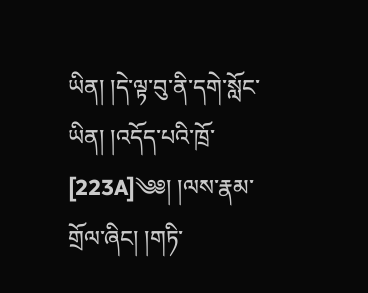ཡིན། །དེ་ལྟ་བུ་ནི་དགེ་སློང་ཡིན། །འདོད་པའི་ཁྲོ་ [223A]༄༅། །ལས་རྣམ་གྲོལ་ཞིང། །གཏི་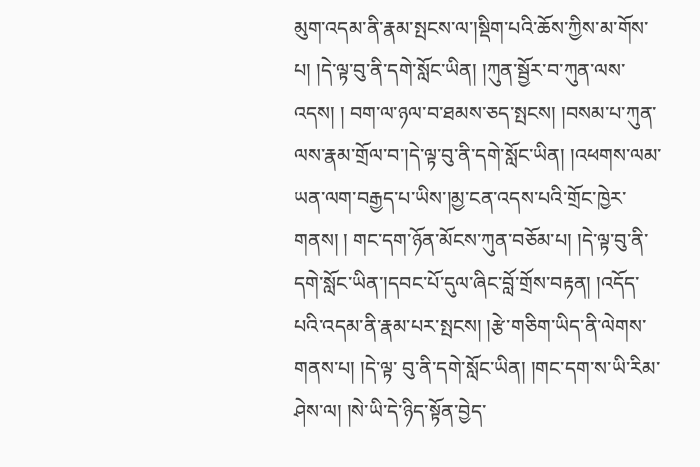མུག་འདམ་ནི་རྣམ་སྤངས་ལ་།སྡིག་པའི་ཆོས་ཀྱིས་མ་གོས་པ། །དེ་ལྟ་བུ་ནི་དགེ་སློང་ཡིན། །ཀུན་སྦྱོར་བ་ཀུན་ལས་འདས། ། བག་ལ་ཉལ་བ་ཐམས་ཅད་སྤངས། །བསམ་པ་ཀུན་ལས་རྣམ་གྲོལ་བ་།དེ་ལྟ་བུ་ནི་དགེ་སློང་ཡིན། །འཕགས་ལམ་ཡན་ལག་བརྒྱད་པ་ཡིས་།མྱ་ངན་འདས་པའི་གྲོང་ཁྱེར་གནས། ། གང་དག་ཉོན་མོངས་ཀུན་བཅོམ་པ། །དེ་ལྟ་བུ་ནི་དགེ་སློང་ཡིན་།དབང་པོ་དུལ་ཞིང་བློ་གྲོས་བརྟན། །འདོད་པའི་འདམ་ནི་རྣམ་པར་སྤངས། །རྩེ་གཅིག་ཡིད་ནི་ལེགས་གནས་པ། །དེ་ལྟ་ བུ་ནི་དགེ་སློང་ཡིན། །གང་དག་ས་ཡི་རིམ་ཤེས་ལ། །སེ་ཡི་དེ་ཉིད་སྟོན་བྱེད་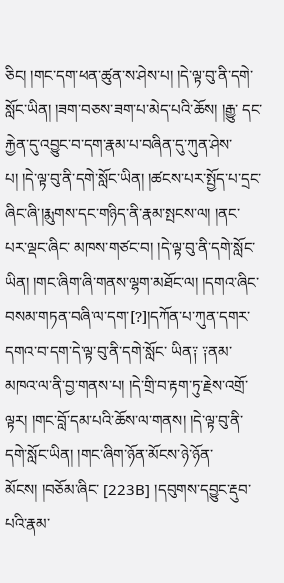ཅིང། །གང་དག་ཕན་ཚུན་ས་ཤེས་པ། །དེ་ལྟ་བུ་ནི་དགེ་སློང་ཡིན། །ཟག་བཅས་ཟག་པ་མེད་པའི་ཆོས། །རྒྱུ་ དང་རྐྱེན་དུ་འབྱུང་བ་དག་རྣམ་པ་བཞིན་དུ་ཀུན་ཤེས་པ། །དེ་ལྟ་བུ་ནི་དགེ་སློང་ཡིན། །ཚངས་པར་སྤྱོད་པ་དྲང་ཞིང་ཞི་།རྨུགས་དང་གཉིད་ནི་རྣམ་སྤངས་ལ། །ནང་པར་ལྡང་ཞིང་ མཁས་གཙང་བ། །དེ་ལྟ་བུ་ནི་དགེ་སློང་ཡིན། །གང་ཞིག་ཞི་གནས་ལྷག་མཐོང་ལ། །དགའ་ཞིང་བསམ་གཏན་བཞི་ལ་དག་[?]།དཀོན་པ་ཀུན་དགར་དགའ་བ་དག་དེ་ལྟ་བུ་ནི་དགེ་སློང་ ཡིན༑ ༑ནམ་མཁའ་ལ་ནི་བྱ་གནས་པ། །དེ་གྲི་བ་རྟག་ཏུ་རྗེས་འགྲོ་ལྟར། །གང་བློ་དམ་པའི་ཆོས་ལ་གནས། །དེ་ལྟ་བུ་ནི་དགེ་སློང་ཡིན། །གང་ཞིག་ཉོན་མོངས་ཉེ་ཉོན་མོངས། །བཅོམ་ཞིང་ [223B] །དབུགས་དབྱུང་རྡུབ་པའི་རྣམ་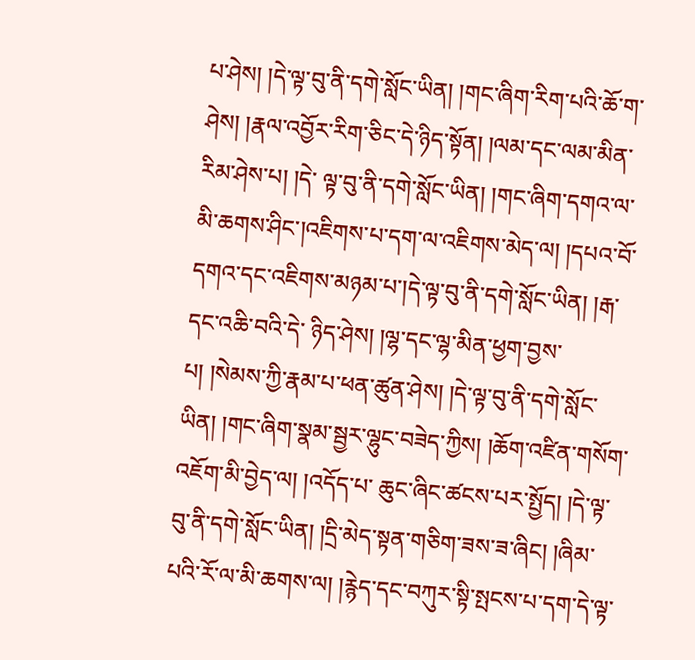པ་ཤེས། །དེ་ལྟ་བུ་ནི་དགེ་སློང་ཡིན། །གང་ཞིག་རིག་པའི་ཆོ་ག་ཤེས། །རྣལ་འབྱོར་རིག་ཅིང་དེ་ཉིད་སྟོན། །ལམ་དང་ལམ་མིན་རིམ་ཤེས་པ། །དེ་ ལྟ་བུ་ནི་དགེ་སློང་ཡིན། །གང་ཞིག་དགའ་ལ་མི་ཆགས་ཤིང་།འཇིགས་པ་དག་ལ་འཇིགས་མེད་ལ། །དཔའ་བོ་དགའ་དང་འཇིགས་མཉམ་པ་།དེ་ལྟ་བུ་ནི་དགེ་སློང་ཡིན། །རྒ་དང་འཆི་བའི་དེ་ ཉིད་ཤེས། །ལྷ་དང་ལྷ་མིན་ཕྱག་བྱས་པ། །སེམས་ཀྱི་རྣམ་པ་ཕན་ཚུན་ཤེས། །དེ་ལྟ་བུ་ནི་དགེ་སློང་ཡིན། །གང་ཞིག་སྣམ་སྦྱར་ལྷུང་བཟེད་ཀྱིས། །ཆོག་འཛིན་གསོག་འཇོག་མི་བྱེད་ལ། །འདོད་པ་ ཆུང་ཞིང་ཚངས་པར་སྤྱོད། །དེ་ལྟ་བུ་ནི་དགེ་སློང་ཡིན། །དྲི་མེད་སྟན་གཅིག་ཟས་ཟ་ཞིང། །ཞིམ་པའི་རོ་ལ་མི་ཆགས་ལ། །རྙེད་དང་བཀུར་སྟི་སྤངས་པ་དག་དེ་ལྟ་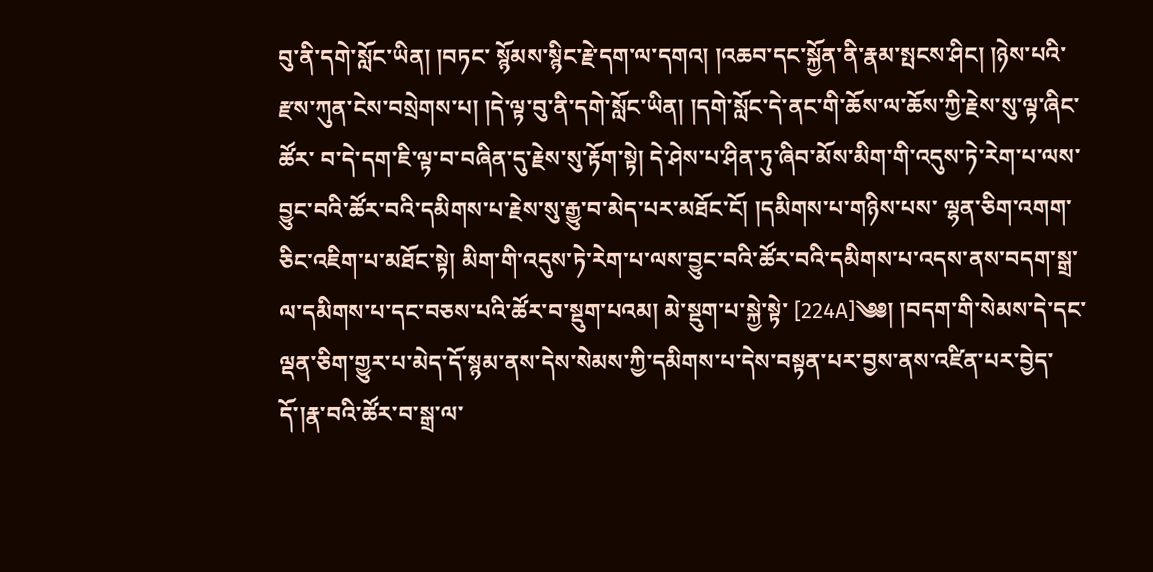བུ་ནི་དགེ་སློང་ཡིན། །བཏང་ སྙོམས་སྙིང་རྗེ་དག་ལ་དགའ། །འཆབ་དང་སྐྱོན་ནི་རྣམ་སྤངས་ཤིང། །ཉེས་པའི་རྫས་ཀུན་ངེས་བསྲེགས་པ། །དེ་ལྟ་བུ་ནི་དགེ་སློང་ཡིན། །དགེ་སློང་དེ་ནང་གི་ཆོས་ལ་ཆོས་ཀྱི་རྗེས་སུ་ལྟ་ཞིང་ཚོར་ བ་དེ་དག་ཇི་ལྟ་བ་བཞིན་དུ་རྗེས་སུ་རྟོག་སྟེ། དེ་ཤེས་པ་ཤིན་ཏུ་ཞིབ་མོས་མིག་གི་འདུས་ཏེ་རེག་པ་ལས་བྱུང་བའི་ཚོར་བའི་དམིགས་པ་རྗེས་སུ་རྒྱུ་བ་མེད་པར་མཐོང་ངོ། །དམིགས་པ་གཉིས་པས་ ལྷན་ཅིག་འགག་ཅིང་འཇིག་པ་མཐོང་སྟེ། མིག་གི་འདུས་ཏེ་རེག་པ་ལས་བྱུང་བའི་ཚོར་བའི་དམིགས་པ་འདས་ནས་བདག་སྒྲ་ལ་དམིགས་པ་དང་བཅས་པའི་ཚོར་བ་སྡུག་པའམ། མེ་སྡུག་པ་སྐྱེ་སྟེ་ [224A]༄༅། །བདག་གི་སེམས་དེ་དང་ལྡན་ཅིག་གྱུར་པ་མེད་དོ་སྙམ་ནས་དེས་སེམས་ཀྱི་དམིགས་པ་དེས་བསྟན་པར་བྱས་ནས་འཛིན་པར་བྱེད་དོ་།རྣ་བའི་ཚོར་བ་སྒྲ་ལ་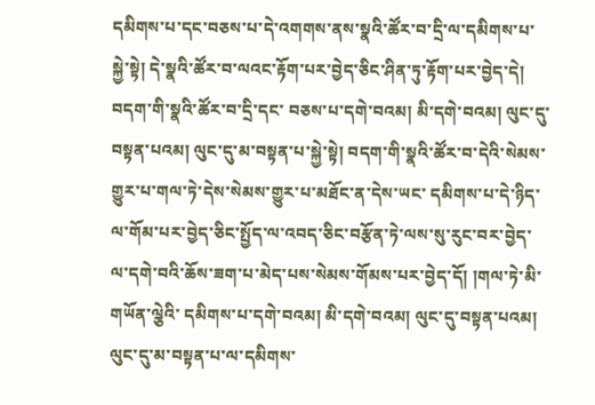དམིགས་པ་དང་བཅས་པ་དེ་འགགས་ནས་སྣའི་ཚོར་བ་དྲི་ལ་དམིགས་པ་སྐྱེ་སྟེ། དེ་སྣའི་ཚོར་བ་ལའང་རྟོག་པར་བྱེད་ཅིང་ཤིན་ཏུ་རྟོག་པར་བྱེད་དེ། བདག་གི་སྣའི་ཚོར་བ་དྲི་དང་ བཅས་པ་དགེ་བའམ། མི་དགེ་བའམ། ལུང་དུ་བསྟན་པའམ། ལུང་དུ་མ་བསྟན་པ་སྐྱེ་སྟེ། བདག་གི་སྣའི་ཚོར་བ་དེའི་སེམས་གྱུར་པ་གལ་ཏེ་དེས་སེམས་གྱུར་པ་མཐོང་ན་དེས་ཡང་ དམིགས་པ་དེ་ཉིད་ལ་གོམ་པར་བྱེད་ཅིང་སྤྱོད་ལ་འབད་ཅིང་བརྩོན་ཏེ་ལས་སུ་རུང་བར་བྱེད་ལ་དགེ་བའི་ཆོས་ཟག་པ་མེད་པས་སེམས་གོམས་པར་བྱེད་དོ། །གལ་ཏེ་མི་གཡོན་ལྕེའི་ དམིགས་པ་དགེ་བའམ། མི་དགེ་བའམ། ལུང་དུ་བསྟན་པའམ། ལུང་དུ་མ་བསྟན་པ་ལ་དམིགས་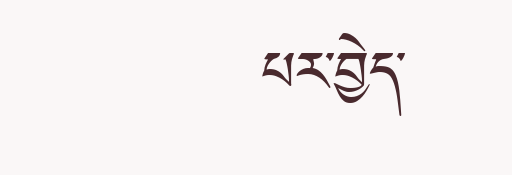པར་བྱེད་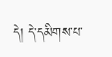དེ། དེ་དམིགས་པ་